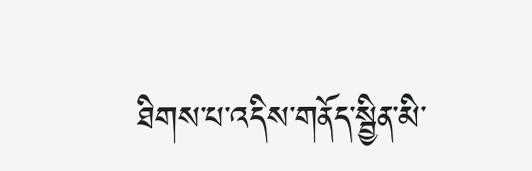ཐིགས་པ་འདིས་གནོད་སྦྱིན་མི་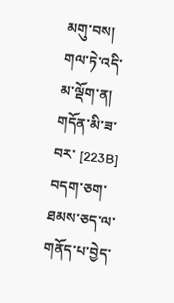མགུ་བས། གལ་ཏེ་འདི་མ་ལྡོག་ན། གདོན་མི་ཟ་བར་ [223B] བདག་ཅག་ཐམས་ཅད་ལ་གནོད་པ་བྱེད་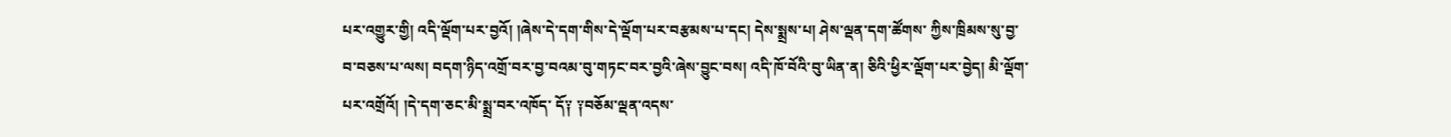པར་འགྱུར་གྱི། འདི་ལྡོག་པར་བྱའོ། །ཞེས་དེ་དག་གིས་དེ་ལྡོག་པར་བརྩམས་པ་དང། དེས་སྨྲས་པ། ཤེས་ལྡན་དག་ཚོགས་ ཀྱིས་ཁྲིམས་སུ་བྱ་བ་བཅས་པ་ལས། བདག་ཉིད་འགྲོ་བར་བྱ་བའམ་བུ་གཏང་བར་བྱའི་ཞེས་བྱུང་བས། འདི་ཁོ་བོའི་བུ་ཡིན་ན། ཅིའི་ཕྱིར་ལྡོག་པར་བྱེད། མི་ལྡོག་པར་འགྲོའོ། །དེ་དག་ཅང་མི་སྨྲ་བར་འཁོད་ དོ༑ ༑བཅོམ་ལྡན་འདས་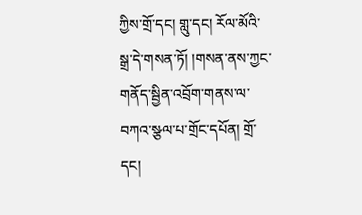ཀྱིས་གྲོ་དང། གླུ་དང། རོལ་མོའི་སྒྲ་དེ་གསན་ཏོ། །གསན་ནས་ཀྱང་གནོད་སྦྱིན་འབྲོག་གནས་ལ་བཀའ་སྩལ་པ་གྲོང་དཔོན། གྲོ་དང།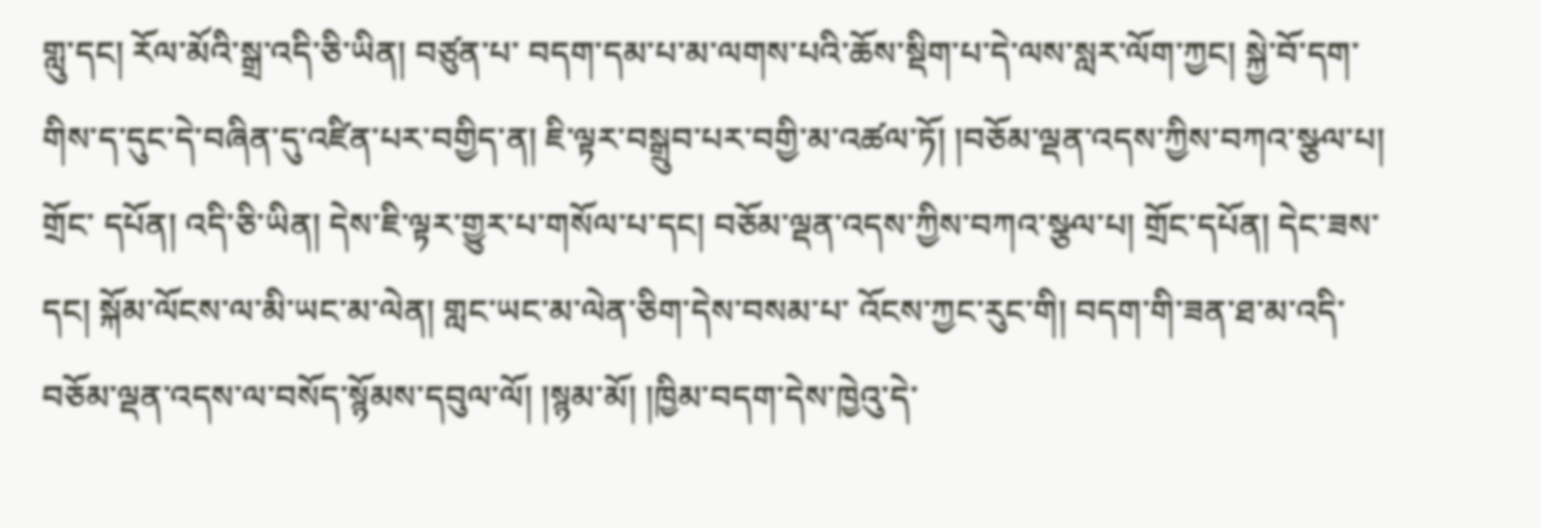གླུ་དང། རོལ་མོའི་སྒྲ་འདི་ཅི་ཡིན། བཙུན་པ་ བདག་དམ་པ་མ་ལགས་པའི་ཆོས་སྡིག་པ་དེ་ལས་སླར་ལོག་ཀྱང། སྐྱེ་བོ་དག་གིས་ད་དུང་དེ་བཞིན་དུ་འཛིན་པར་བགྱིད་ན། ཇི་ལྟར་བསྒྲུབ་པར་བགྱི་མ་འཚལ་ཏོ། །བཅོམ་ལྡན་འདས་ཀྱིས་བཀའ་སྩལ་པ། གྲོང་ དཔོན། འདི་ཅི་ཡིན། དེས་ཇི་ལྟར་གྱུར་པ་གསོལ་པ་དང། བཅོམ་ལྡན་འདས་ཀྱིས་བཀའ་སྩལ་པ། གྲོང་དཔོན། དེང་ཟས་དང། སྐོམ་ལོངས་ལ་མི་ཡང་མ་ལེན། གླང་ཡང་མ་ལེན་ཅིག་དེས་བསམ་པ་ འོངས་ཀྱང་རུང་གི། བདག་གི་ཟན་ཐ་མ་འདི་བཅོམ་ལྡན་འདས་ལ་བསོད་སྙོམས་དབུལ་ལོ། །སྙམ་མོ། །ཁྱིམ་བདག་དེས་ཁྱེའུ་དེ་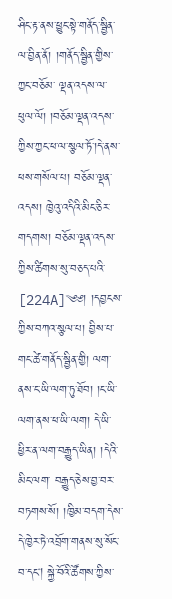ཤིང་རྟ་ནས་ཕྱུང་སྟེ་གནོད་སྦྱིན་ལ་བྱིན་ནོ། །གནོད་སྦྱིན་གྱིས་ཀྱང་བཅོམ་ ལྡན་འདས་ལ་ཕུལ་ལོ། །བཅོམ་ལྡན་འདས་ཀྱིས་ཀྱང་ཕ་ལ་སྩལ་ཏོ་།དེ་ནས་ཕས་གསོལ་པ། བཅོམ་ལྡན་འདས། ཁྱེའུ་འདིའི་མིང་ཅིར་གདགས། བཅོམ་ལྡན་འདས་ཀྱིས་ཚིགས་སུ་བཅད་པའི་ [224A]༄༅། །དབྱངས་ཀྱིས་བཀའ་སྩལ་པ། བྱིས་པ་གང་ཚེ་གནོད་སྦྱིན་གྱི། ལག་ནས་ང་ཡི་ལག་ཏུ་ཐོབ། །ང་ཡི་ལག་ནས་ཕ་ཡི་ལག། དེ་ཡི་ཕྱིར་ན་ལག་བརྒྱུད་ཡིན། །དེའི་མིང་ལག་ བརྒྱུད་ཅེས་བྱ་བར་བཏགས་སོ། །ཁྱིམ་བདག་དེས་དེ་ཁྱེར་ཏེ་འབྲོག་གནས་སུ་སོང་བ་དང། སྐྱེ་བོའི་ཚོགས་ཀྱིས་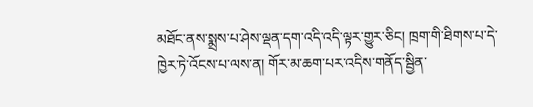མཐོང་ནས་སྨྲས་པ་ཤེས་ལྡན་དག་འདི་འདི་ལྟར་གྱུར་ཅིང། ཁྲག་གི་ཐིགས་པ་དེ་ ཁྱེར་ཏེ་འོངས་པ་ལས་ན། གོར་མ་ཆག་པར་འདིས་གནོད་སྦྱིན་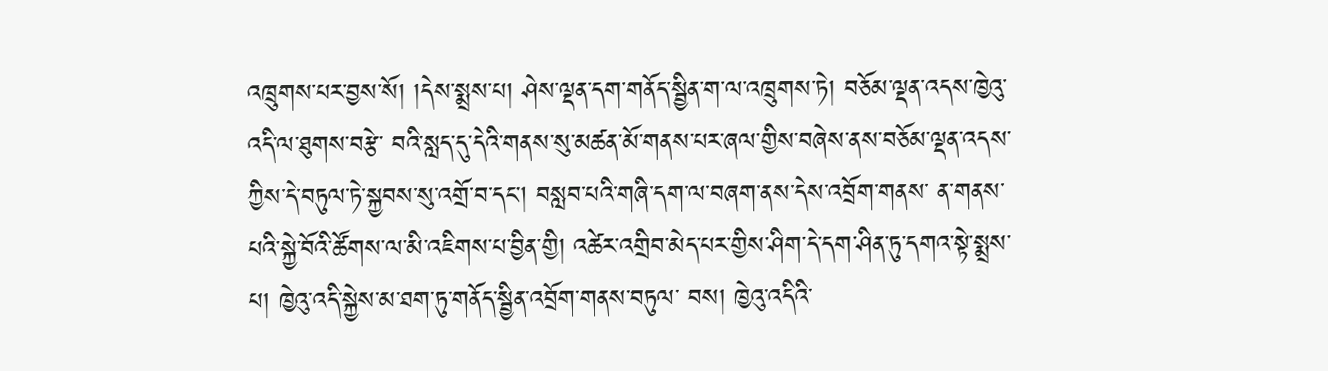འཁྲུགས་པར་བྱས་སོ། །དེས་སྨྲས་པ། ཤེས་ལྡན་དག་གནོད་སྦྱིན་ག་ལ་འཁྲུགས་ཏེ། བཅོམ་ལྡན་འདས་ཁྱེའུ་འདི་ལ་ཐུགས་བརྩེ་ བའི་སླད་དུ་དེའི་གནས་སུ་མཚན་མོ་གནས་པར་ཞལ་གྱིས་བཞེས་ནས་བཅོམ་ལྡན་འདས་ཀྱིས་དེ་བཏུལ་ཏེ་སྐྱབས་སུ་འགྲོ་བ་དང། བསླབ་པའི་གཞི་དག་ལ་བཞག་ནས་དེས་འབྲོག་གནས་ ན་གནས་པའི་སྐྱེ་བོའི་ཚོགས་ལ་མི་འཇིགས་པ་བྱིན་གྱི། འཚེར་འགྲིབ་མེད་པར་གྱིས་ཤིག་དེ་དག་ཤིན་ཏུ་དགའ་སྟེ་སྨྲས་པ། ཁྱེའུ་འདི་སྐྱེས་མ་ཐག་ཏུ་གནོད་སྦྱིན་འབྲོག་གནས་བཏུལ་ བས། ཁྱེའུ་འདིའི་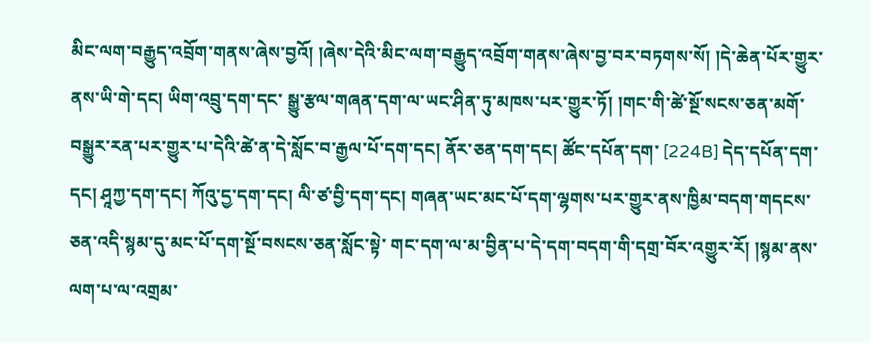མིང་ལག་བརྒྱུད་འབྲོག་གནས་ཞེས་བྱའོ། །ཞེས་དེའི་མིང་ལག་བརྒྱུད་འབྲོག་གནས་ཞེས་བྱ་བར་བཏགས་སོ། །དེ་ཆེན་པོར་གྱུར་ནས་ཡི་གེ་དང། ཡིག་འབྲུ་དག་དང་ སྒྱུ་རྩལ་གཞན་དག་ལ་ཡང་ཤིན་ཏུ་མཁས་པར་གྱུར་ཏོ། །གང་གི་ཚེ་སྔོ་སངས་ཅན་མགོ་བསྒྱུར་རན་པར་གྱུར་པ་དེའི་ཚེ་ན་དེ་སློང་བ་རྒྱལ་པོ་དག་དང། ནོར་ཅན་དག་དང། ཚོང་དཔོན་དག་ [224B] དེད་དཔོན་དག་དང། ཤཱཀྱ་དག་དང། ཀོའུ་དྱ་དག་དང། ལི་ཙ་བྱི་དག་དང། གཞན་ཡང་མང་པོ་དག་ལྷགས་པར་གྱུར་ནས་ཁྱིམ་བདག་གདངས་ཅན་འདི་སྙམ་དུ་མང་པོ་དག་སྔོ་བསངས་ཅན་སློང་སྟེ་ གང་དག་ལ་མ་བྱིན་པ་དེ་དག་བདག་གི་དགྲ་བོར་འགྱུར་རོ། །སྙམ་ནས་ལག་པ་ལ་འགྲམ་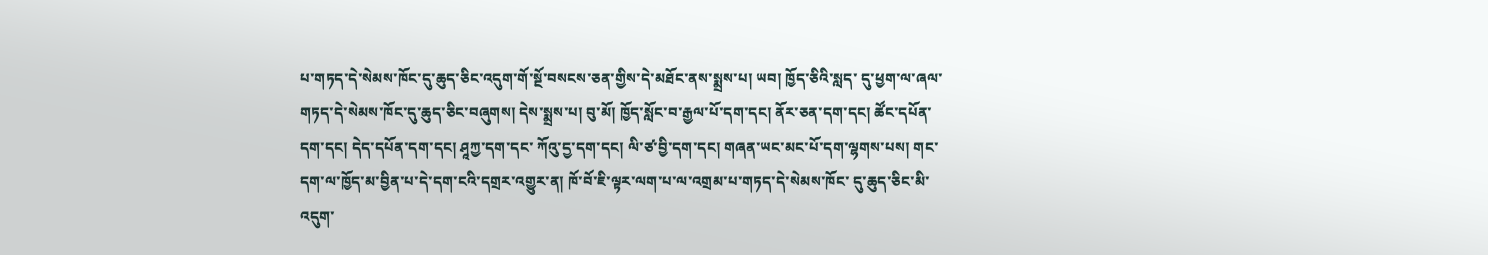པ་གཏད་དེ་སེམས་ཁོང་དུ་ཆུད་ཅིང་འདུག་གོ་སྔོ་བསངས་ཅན་གྱིས་དེ་མཐོང་ནས་སྨྲས་པ། ཡབ། ཁྱོད་ཅིའི་སླད་ དུ་ཕྱག་ལ་ཞལ་གཏད་དེ་སེམས་ཁོང་དུ་ཆུད་ཅིང་བཞུགས། དེས་སྨྲས་པ། བུ་མོ། ཁྱོད་སློང་བ་རྒྱལ་པོ་དག་དང། ནོར་ཅན་དག་དང། ཚོང་དཔོན་དག་དང། དེད་དཔོན་དག་དང། ཤཱཀྱ་དག་དང་ ཀོའུ་དྱ་དག་དང། ལི་ཙ་བྱི་དག་དང། གཞན་ཡང་མང་པོ་དག་ལྷགས་པས། གང་དག་ལ་ཁྱོད་མ་བྱིན་པ་དེ་དག་ངའི་དགྲར་འགྱུར་ན། ཁོ་བོ་ཇི་ལྟར་ལག་པ་ལ་འགྲམ་པ་གཏད་དེ་སེམས་ཁོང་ དུ་ཆུད་ཅིང་མི་འདུག་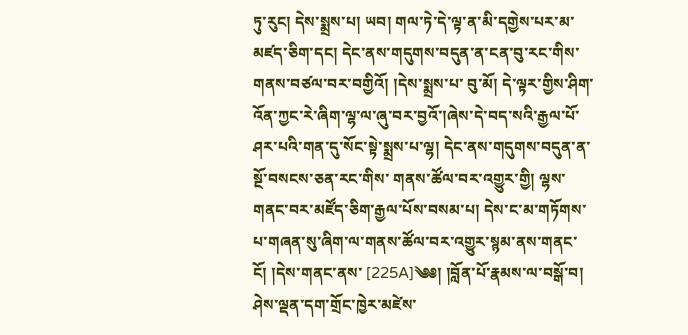ཏུ་རུང། དེས་སྨྲས་པ། ཡབ། གལ་ཏེ་དེ་ལྟ་ན་མི་དགྱེས་པར་མ་མཛད་ཅིག་དང། དེང་ནས་གདུགས་བདུན་ན་ངན་བུ་རང་གིས་གནས་བཙལ་བར་བགྱིའོ། །དེས་སྨྲས་པ་ བུ་མོ། དེ་ལྟར་གྱིས་ཤིག་འོན་ཀྱང་རེ་ཞིག་ལྷ་ལ་ཞུ་བར་བྱའོ་།ཞེས་དེ་བད་སའི་རྒྱལ་པོ་ཤར་པའི་གན་དུ་སོང་སྟེ་སྨྲས་པ་ལྷ། དེང་ནས་གདུགས་བདུན་ན་སྔོ་བསངས་ཅན་རང་གིས་ གནས་ཚོལ་བར་འགྱུར་གྱི། ལྷས་གནང་བར་མཛོད་ཅིག་རྒྱལ་པོས་བསམ་པ། དེས་ང་མ་གཏོགས་པ་གཞན་སུ་ཞིག་ལ་གནས་ཚོལ་བར་འགྱུར་སྙམ་ནས་གནང་ངོ། །དེས་གནང་ནས་ [225A]༄༅། །བློན་པོ་རྣམས་ལ་བསྒོ་བ། ཤེས་ལྡན་དག་གྲོང་ཁྱེར་མཛེས་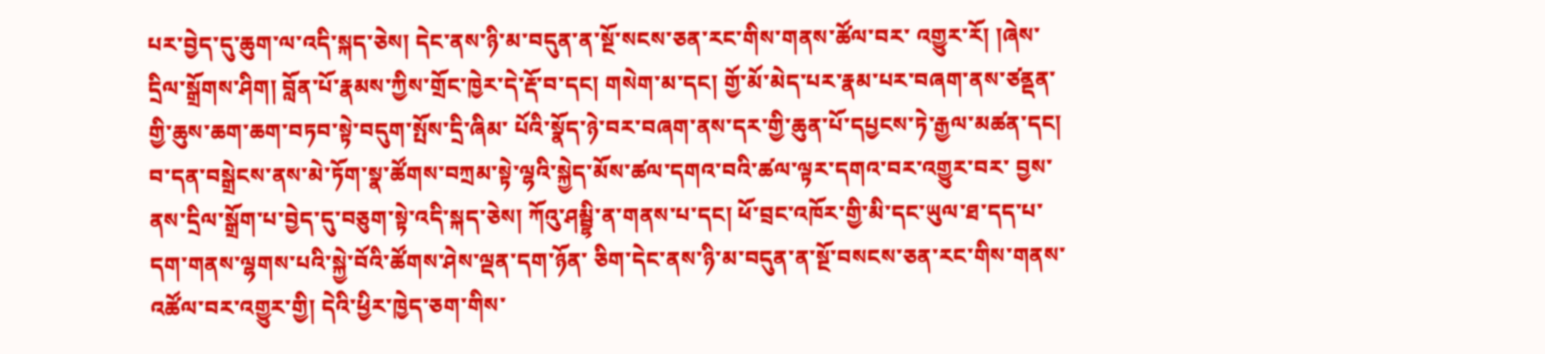པར་བྱེད་དུ་ཆུག་ལ་འདི་སྐད་ཅེས། དེང་ནས་ཉི་མ་བདུན་ན་སྔོ་སངས་ཅན་རང་གིས་གནས་ཚོལ་བར་ འགྱུར་རོ། །ཞེས་དྲིལ་སྒྲོགས་ཤིག། བློན་པོ་རྣམས་ཀྱིས་གྲོང་ཁྱེར་དེ་རྡོ་བ་དང། གསེག་མ་དང། གྱོ་མོ་མེད་པར་རྣམ་པར་བཞག་ནས་ཙནྡན་གྱི་ཆུས་ཆག་ཆག་བཏབ་སྟེ་བདུག་སྤོས་དྲི་ཞིམ་ པོའི་སྣོད་ཉེ་བར་བཞག་ནས་དར་གྱི་ཆུན་པོ་དཔྱངས་ཏེ་རྒྱལ་མཚན་དང། བ་དན་བསྒྲེངས་ནས་མེ་ཏོག་སྣ་ཚོགས་བཀྲམ་སྟེ་ལྷའི་སྐྱེད་མོས་ཚལ་དགའ་བའི་ཚལ་ལྟར་དགའ་བར་འགྱུར་བར་ བྱས་ནས་དྲིལ་སྒྲོག་པ་བྱེད་དུ་བཅུག་སྟེ་འདི་སྐད་ཅེས། ཀོའུ་ཤམྦྷི་ན་གནས་པ་དང། ཕོ་བྲང་འཁོར་གྱི་མི་དང་ཡུལ་ཐ་དད་པ་དག་གནས་ལྷགས་པའི་སྐྱེ་བོའི་ཚོགས་ཤེས་ལྡན་དག་ཉོན་ ཅིག་དེང་ནས་ཉི་མ་བདུན་ན་སྔོ་བསངས་ཅན་རང་གིས་གནས་འཚོལ་བར་འགྱུར་གྱི། དེའི་ཕྱིར་ཁྱེད་ཅག་གིས་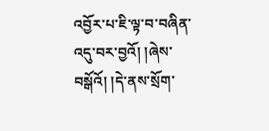འབྱོར་པ་ཇི་ལྟ་བ་བཞིན་འདུ་བར་བྱའོ། །ཞེས་བསྒོའོ། །དེ་ནས་སྲོག་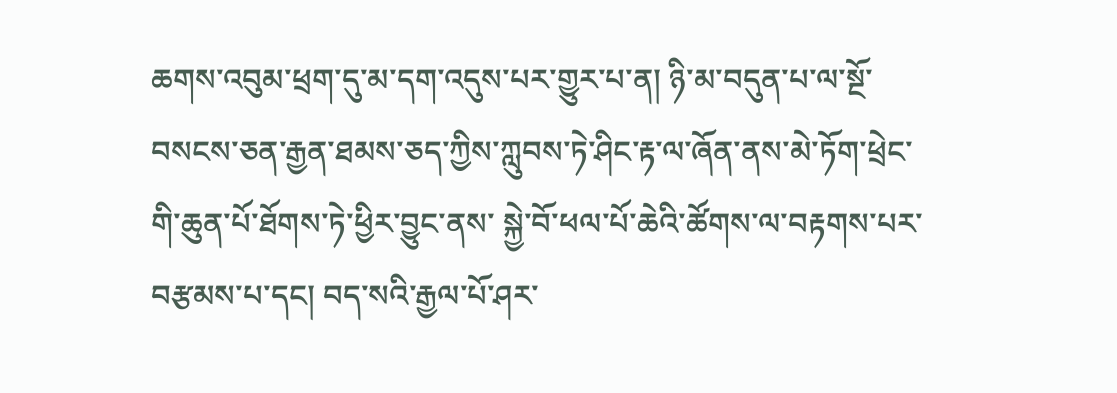ཆགས་འབུམ་ཕྲག་དུ་མ་དག་འདུས་པར་གྱུར་པ་ན། ཉི་མ་བདུན་པ་ལ་སྔོ་བསངས་ཅན་རྒྱན་ཐམས་ཅད་ཀྱིས་ཀླུབས་ཏེ་ཤིང་རྟ་ལ་ཞོན་ནས་མེ་ཏོག་ཕྲེང་གི་ཆུན་པོ་ཐོགས་ཏེ་ཕྱིར་བྱུང་ནས་ སྐྱེ་བོ་ཕལ་པོ་ཆེའི་ཚོགས་ལ་བརྟགས་པར་བརྩམས་པ་དང། བད་སའི་རྒྱལ་པོ་ཤར་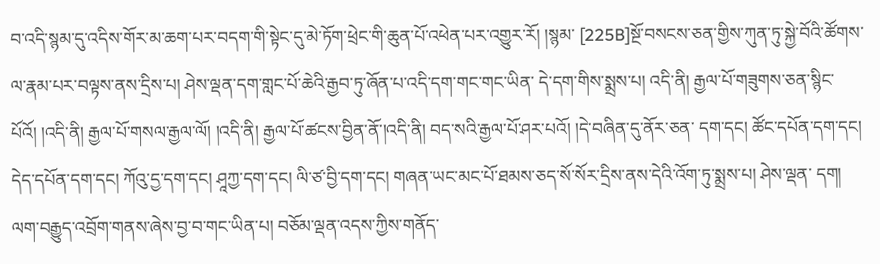བ་འདི་སྙམ་དུ་འདིས་གོར་མ་ཆག་པར་བདག་གི་སྟེང་དུ་མེ་ཏོག་ཕྲེང་གི་ཆུན་པོ་འཕེན་པར་འགྱུར་རོ། །སྙམ་ [225B]སྔོ་བསངས་ཅན་གྱིས་ཀུན་ཏུ་སྐྱེ་བོའི་ཚོགས་ལ་རྣམ་པར་བལྟས་ནས་དྲིས་པ། ཤེས་ལྡན་དག་གླང་པོ་ཆེའི་རྒྱབ་ཏུ་ཞོན་པ་འདི་དག་གང་གང་ཡིན་ དེ་དག་གིས་སྨྲས་པ། འདི་ནི། རྒྱལ་པོ་གཟུགས་ཅན་སྙིང་པོའོ། །འདི་ནི། རྒྱལ་པོ་གསལ་རྒྱལ་ལོ། །འདི་ནི། རྒྱལ་པོ་ཚངས་བྱིན་ནོ་།འདི་ནི། བད་སའི་རྒྱལ་པོ་ཤར་པའོ། །དེ་བཞིན་དུ་ནོར་ཅན་ དག་དང། ཚོང་དཔོན་དག་དང། དེད་དཔོན་དག་དང། ཀོའུ་དྱ་དག་དང། ཤཱཀྱ་དག་དང། ལི་ཙ་བྱི་དག་དང། གཞན་ཡང་མང་པོ་ཐམས་ཅད་སོ་སོར་དྲིས་ནས་དེའི་འོག་ཏུ་སྨྲས་པ། ཤེས་ལྡན་ དག། ལག་བརྒྱུད་འབྲོག་གནས་ཞེས་བྱ་བ་གང་ཡིན་པ། བཅོམ་ལྡན་འདས་ཀྱིས་གནོད་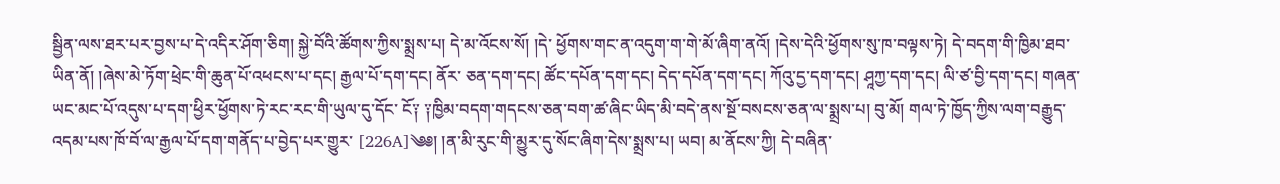སྦྱིན་ལས་ཐར་པར་བྱས་པ་དེ་འདིར་ཤོག་ཅིག། སྐྱེ་བོའི་ཚོགས་ཀྱིས་སྨྲས་པ། དེ་མ་འོངས་སོ། །དེ་ ཕྱོགས་གང་ན་འདུག་ག་གེ་མོ་ཞིག་ནའོ། །དེས་དེའི་ཕྱོགས་སུ་ཁ་བལྟས་ཏེ། དེ་བདག་གི་ཁྱིམ་ཐབ་ཡིན་ནོ། །ཞེས་མེ་ཏོག་ཕྲེང་གི་ཆུན་པོ་འཕངས་པ་དང། རྒྱལ་པོ་དག་དང། ནོར་ ཅན་དག་དང། ཚོང་དཔོན་དག་དང། དེད་དཔོན་དག་དང། ཀོའུ་དྱ་དག་དང། ཤཱཀྱ་དག་དང། ལི་ཙ་བྱི་དག་དང། གཞན་ཡང་མང་པོ་འདུས་པ་དག་ཕྱིར་ཕྱོགས་ཏེ་རང་རང་གི་ཡུལ་དུ་དོང་ ངོ༑ ༑ཁྱིམ་བདག་གདངས་ཅན་བག་ཚ་ཞིང་ཡིད་མི་བདེ་ནས་སྔོ་བསངས་ཅན་ལ་སྨྲས་པ། བུ་མོ། གལ་ཏེ་ཁྱོད་ཀྱིས་ལག་བརྒྱུད་འདམ་པས་ཁོ་བོ་ལ་རྒྱལ་པོ་དག་གནོད་པ་བྱེད་པར་གྱུར་ [226A]༄༅། །ན་མི་རུང་གི་མྱུར་དུ་སོང་ཞིག་དེས་སྨྲས་པ། ཡབ། མ་ནོངས་ཀྱི། དེ་བཞིན་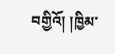བགྱིའོ། །ཁྱིམ་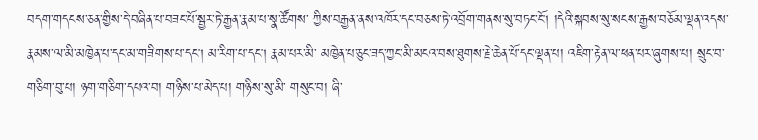བདག་གདངས་ཅན་གྱིས་དེ་བཞིན་པ་བཟང་པོ་སྦྱར་ཏེ་རྒྱན་རྣམ་པ་སྣ་ཚོགས་ ཀྱིས་བརྒྱན་ནས་འཁོར་དང་བཅས་ཏེ་འབྲོག་གནས་སུ་བཏང་ངོ། །དེའི་སྐབས་སུ་སངས་རྒྱས་བཅོམ་ལྡན་འདས་རྣམས་ལ་མི་མཁྱེན་པ་དང་མ་གཟིགས་པ་དང། མ་རིག་པ་དང། རྣམ་པར་མི་ མཁྱེན་པ་ཅུང་ཟད་ཀྱང་མི་མངའ་བས་ཐུགས་རྗེ་ཆེན་པོ་དང་ལྡན་པ། འཇིག་རྟེན་ལ་ཕན་པར་ཞུགས་པ། སྲུང་བ་གཅིག་བུ་པ། ཉག་གཅིག་དཔའ་བ། གཉིས་པ་མེད་པ། གཉིས་སུ་མི་ གསུང་བ། ཞི་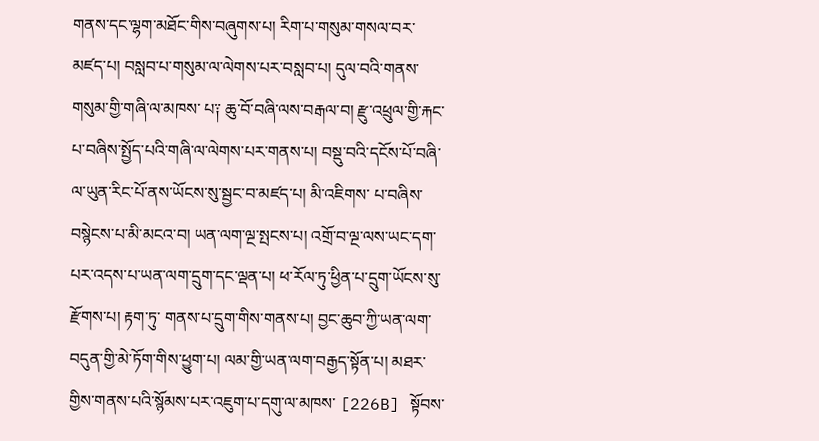གནས་དང་ལྷག་མཐོང་གིས་བཞུགས་པ། རིག་པ་གསུམ་གསལ་བར་མཛད་པ། བསླབ་པ་གསུམ་ལ་ལེགས་པར་བསླབ་པ། དུལ་བའི་གནས་གསུམ་གྱི་གཞི་ལ་མཁས་ པ༑ ཆུ་བོ་བཞི་ལས་བརྒལ་བ། རྫུ་འཕྲུལ་གྱི་རྐང་པ་བཞིས་སྤྱོད་པའི་གཞི་ལ་ལེགས་པར་གནས་པ། བསྡུ་བའི་དངོས་པོ་བཞི་ལ་ཡུན་རིང་པོ་ནས་ཡོངས་སུ་སྦྱང་བ་མཛད་པ། མི་འཇིགས་ པ་བཞིས་བསྙེངས་པ་མི་མངའ་བ། ཡན་ལག་ལྔ་སྤངས་པ། འགྲོ་བ་ལྔ་ལས་ཡང་དག་པར་འདས་པ་ཡན་ལག་དྲུག་དང་ལྡན་པ། ཕ་རོལ་ཏུ་ཕྱིན་པ་དྲུག་ཡོངས་སུ་རྫོགས་པ། རྟག་ཏུ་ གནས་པ་དྲུག་གིས་གནས་པ། བྱང་ཆུབ་ཀྱི་ཡན་ལག་བདུན་གྱི་མེ་ཏོག་གིས་ཕྱུག་པ། ལམ་གྱི་ཡན་ལག་བརྒྱད་སྟོན་པ། མཐར་གྱིས་གནས་པའི་སྙོམས་པར་འཇུག་པ་དགུ་ལ་མཁས་ [226B] སྟོབས་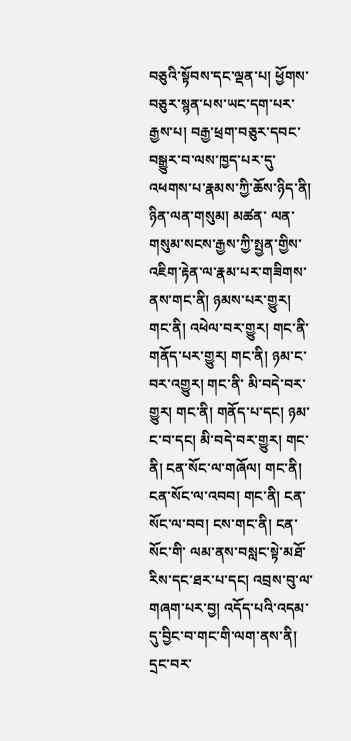བཅུའི་སྟོབས་དང་ལྡན་པ། ཕྱོགས་བཅུར་སྙན་པས་ཡང་དག་པར་རྒྱས་པ། བརྒྱ་ཕྲག་བཅུར་དབང་བསྒྱུར་བ་ལས་ཁྱད་པར་དུ་འཕགས་པ་རྣམས་ཀྱི་ཆོས་ཉིད་ནི། ཉིན་ལན་གསུམ། མཚན་ ལན་གསུམ་སངས་རྒྱས་ཀྱི་སྤྱན་གྱིས་འཇིག་རྟེན་ལ་རྣམ་པར་གཟིགས་ནས་གང་ནི། ཉམས་པར་གྱུར། གང་ནི། འཕེལ་བར་གྱུར། གང་ནི་གནོད་པར་གྱུར། གང་ནི། ཉམ་ང་བར་འགྱུར། གང་ནི་ མི་བདེ་བར་གྱུར། གང་ནི། གནོད་པ་དང། ཉམ་ང་བ་དང། མི་བདེ་བར་གྱུར། གང་ནི། ངན་སོང་ལ་གཞོལ། གང་ནི། ངན་སོང་ལ་འབབ། གང་ནི། ངན་སོང་ལ་བབ། ངས་གང་ནི། ངན་སོང་གི་ ལམ་ནས་བསླང་སྟེ་མཐོ་རིས་དང་ཐར་པ་དང། འབྲས་བུ་ལ་གཞག་པར་བྱ། འདོད་པའི་འདམ་དུ་བྱིང་བ་གང་གི་ལག་ནས་ནི། དྲང་བར་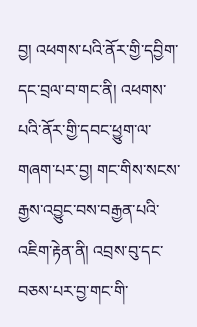བྱ། འཕགས་པའི་ནོར་གྱི་དབྱིག་དང་བྲལ་བ་གང་ནི། འཕགས་ པའི་ནོར་གྱི་དབང་ཕྱུག་ལ་གཞག་པར་བྱ། གང་གིས་སངས་རྒྱས་འབྱུང་བས་བརྒྱན་པའི་འཇིག་རྟེན་ནི། འབྲས་བུ་དང་བཅས་པར་བྱ་གང་གི་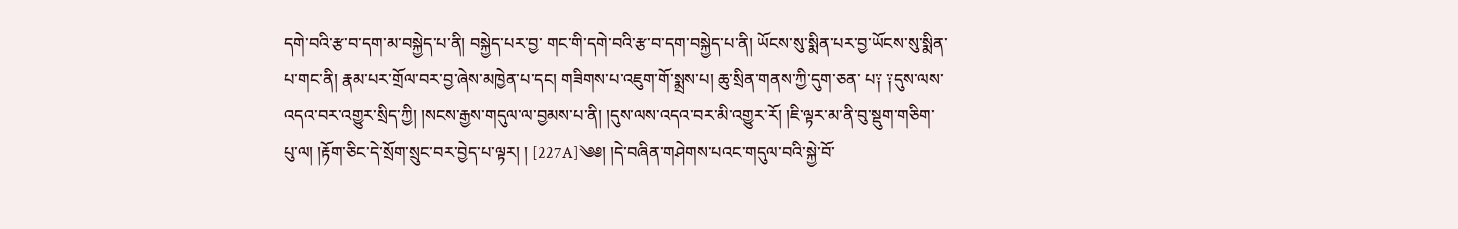དགེ་བའི་རྩ་བ་དག་མ་བསྐྱེད་པ་ནི། བསྐྱེད་པར་བྱ་ གང་གི་དགེ་བའི་རྩ་བ་དག་བསྐྱེད་པ་ནི། ཡོངས་སུ་སྨིན་པར་བྱ་ཡོངས་སུ་སྨིན་པ་གང་ནི། རྣམ་པར་གྲོལ་བར་བྱ་ཞེས་མཁྱེན་པ་དང། གཟིགས་པ་འཇུག་གོ་སྨྲས་པ། ཆུ་སྲིན་གནས་ཀྱི་དུག་ཅན་ པ༑ ༑དུས་ལས་འདའ་བར་འགྱུར་སྲིད་ཀྱི། །སངས་རྒྱས་གདུལ་ལ་བྱམས་པ་ནི། །དུས་ལས་འདའ་བར་མི་འགྱུར་རོ། །ཇི་ལྟར་མ་ནི་བུ་སྡུག་གཅིག་པུ་ལ། །རྟོག་ཅིང་དེ་སྲོག་སྲུང་བར་བྱེད་པ་ལྟར། ། [227A]༄༅། །དེ་བཞིན་གཤེགས་པའང་གདུལ་བའི་སྐྱེ་བོ་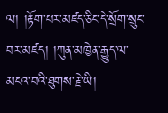ལ། །རྟོག་པར་མཛད་ཅིང་དེ་སྲོག་སྲུང་བར་མཛད། །ཀུན་མཁྱེན་རྒྱུད་ལ་མངའ་བའི་ཐུགས་རྗེ་ཡི།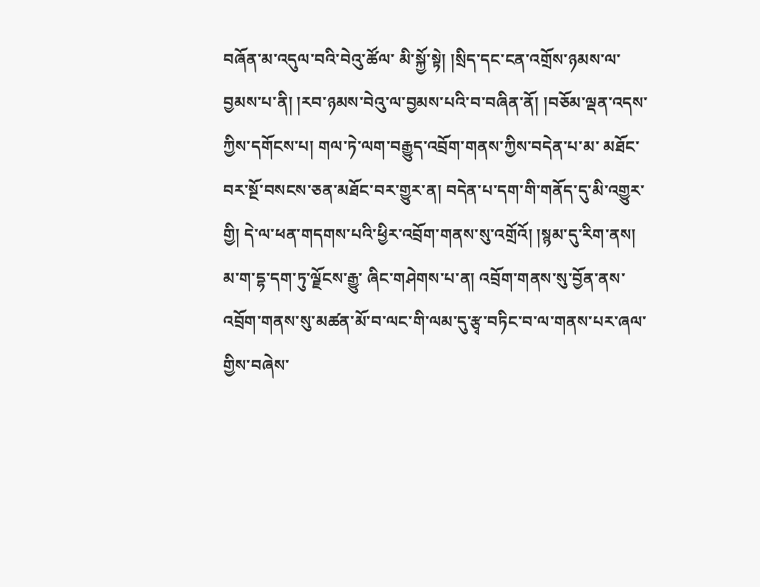བཞོན་མ་འདུལ་བའི་བེའུ་ཚོལ་ མི་སྐྱོ་སྟེ། །སྲིད་དང་ངན་འགྲོས་ཉམས་ལ་བྱམས་པ་ནི། །རབ་ཉམས་བེའུ་ལ་བྱམས་པའི་བ་བཞིན་ནོ། །བཅོམ་ལྡན་འདས་ཀྱིས་དགོངས་པ། གལ་ཏེ་ལག་བརྒྱུད་འབྲོག་གནས་ཀྱིས་བདེན་པ་མ་ མཐོང་བར་སྔོ་བསངས་ཅན་མཐོང་བར་གྱུར་ན། བདེན་པ་དག་གི་གནོད་དུ་མི་འགྱུར་གྱི། དེ་ལ་ཕན་གདགས་པའི་ཕྱིར་འབྲོག་གནས་སུ་འགྲོའོ། །སྙམ་དུ་རིག་ནས། མ་ག་དྷ་དག་ཏུ་ལྗོངས་རྒྱུ་ ཞིང་གཤེགས་པ་ན། འབྲོག་གནས་སུ་བྱོན་ནས་འབྲོག་གནས་སུ་མཚན་མོ་བ་ལང་གི་ལམ་དུ་རྩྭ་བཏིང་བ་ལ་གནས་པར་ཞལ་གྱིས་བཞེས་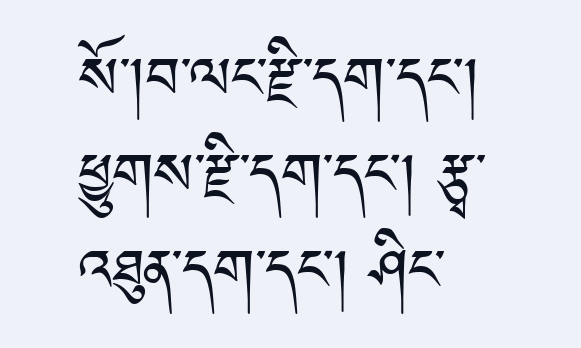སོ་།བ་ལང་རྫི་དག་དང། ཕྱུགས་རྫི་དག་དང། རྩྭ་ འཐུན་དག་དང། ཤིང་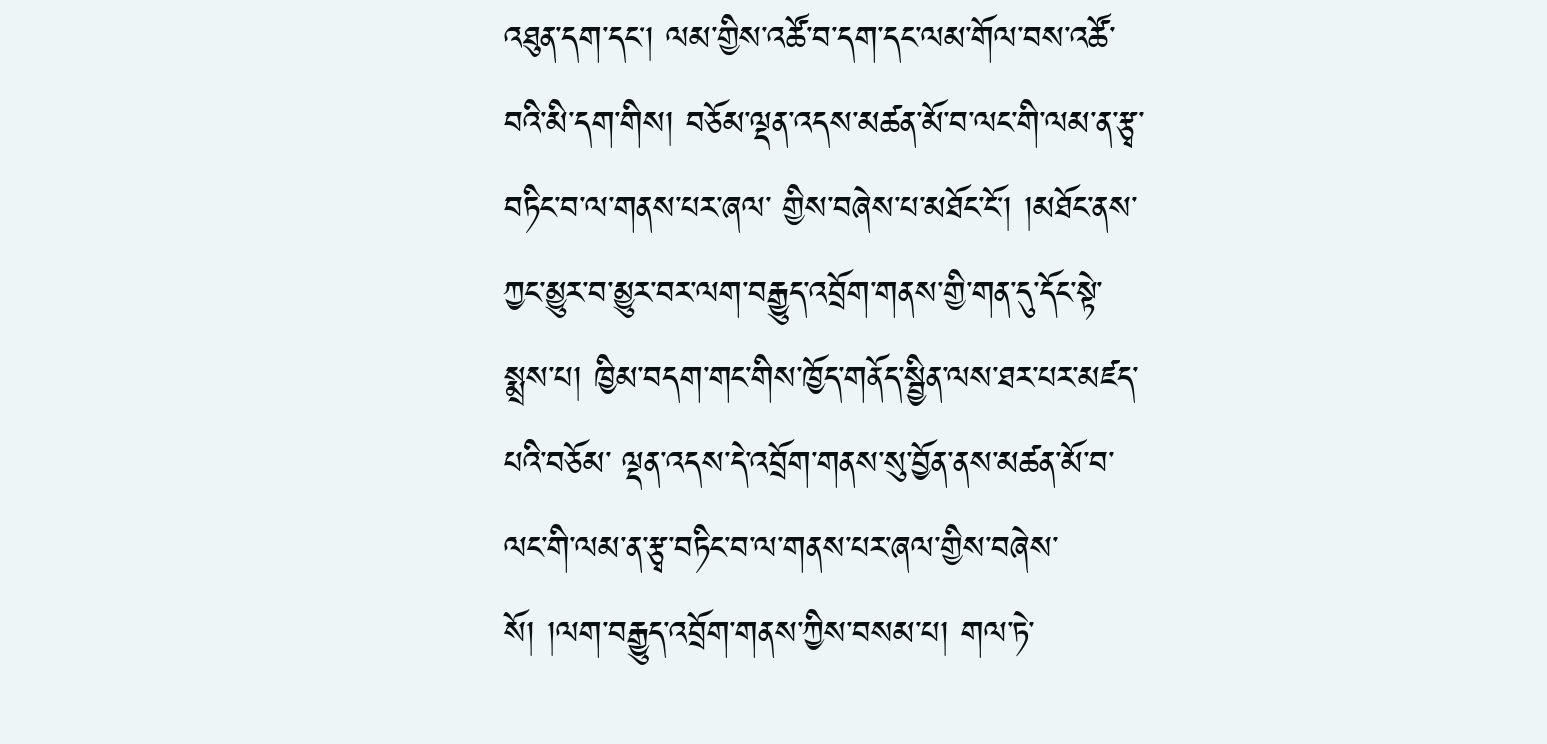འཐུན་དག་དང། ལམ་གྱིས་འཚོ་བ་དག་དང་ལམ་གོལ་བས་འཚོ་བའི་མི་དག་གིས། བཅོམ་ལྡན་འདས་མཚན་མོ་བ་ལང་གི་ལམ་ན་རྩྭ་བཏིང་བ་ལ་གནས་པར་ཞལ་ གྱིས་བཞེས་པ་མཐོང་ངོ། །མཐོང་ནས་ཀྱང་མྱུར་བ་མྱུར་བར་ལག་བརྒྱུད་འབྲོག་གནས་གྱི་གན་དུ་དོང་སྟེ་སྨྲས་པ། ཁྱིམ་བདག་གང་གིས་ཁྱོད་གནོད་སྦྱིན་ལས་ཐར་པར་མཛད་པའི་བཅོམ་ ལྡན་འདས་དེ་འབྲོག་གནས་སུ་བྱོན་ནས་མཚན་མོ་བ་ལང་གི་ལམ་ན་རྩྭ་བཏིང་བ་ལ་གནས་པར་ཞལ་གྱིས་བཞེས་སོ། །ལག་བརྒྱུད་འབྲོག་གནས་ཀྱིས་བསམ་པ། གལ་ཏེ་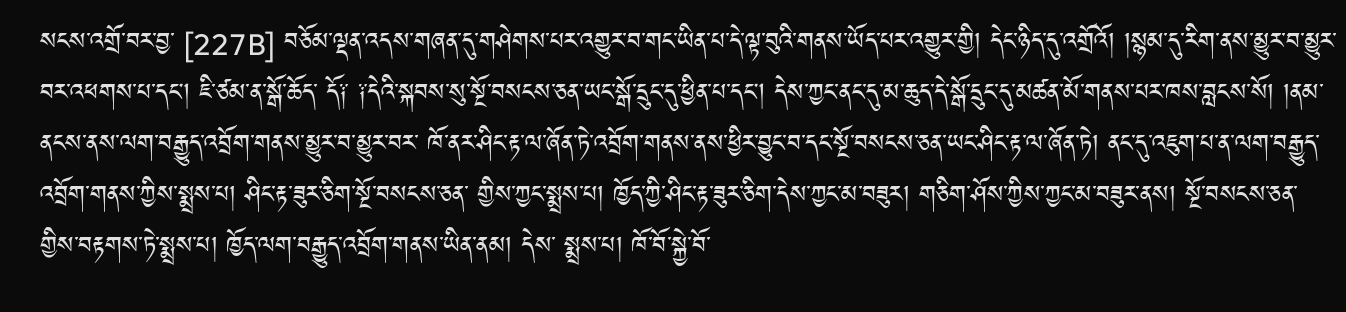སངས་འགྲོ་བར་བྱ་ [227B] བཅོམ་ལྡན་འདས་གཞན་དུ་གཤེགས་པར་འགྱུར་བ་གང་ཡིན་པ་དེ་ལྟ་བུའི་གནས་ཡོད་པར་འགྱུར་གྱི། དེང་ཉིད་དུ་འགྲོའོ། །སྙམ་དུ་རིག་ནས་མྱུར་བ་མྱུར་བར་འཕགས་པ་དང། ཇི་ཙམ་ན་སྒོ་ཆོད་ དོ༑ ༑དེའི་སྐབས་སུ་སྔོ་བསངས་ཅན་ཡང་སྒོ་དྲུང་དུ་ཕྱིན་པ་དང། དེས་ཀྱང་ནང་དུ་མ་ཆུད་དེ་སྒོ་དྲུང་དུ་མཚན་མོ་གནས་པར་ཁས་བླངས་སོ། །ནམ་ནངས་ནས་ལག་བརྒྱུད་འབྲོག་གནས་མྱུར་བ་མྱུར་བར་ ཁོ་ནར་ཤིང་རྟ་ལ་ཞོན་ཏེ་འབྲོག་གནས་ནས་ཕྱིར་བྱུང་བ་དང་སྔོ་བསངས་ཅན་ཡང་ཤིང་རྟ་ལ་ཞོན་ཏེ། ནང་དུ་འཇུག་པ་ན་ལག་བརྒྱུད་འབྲོག་གནས་ཀྱིས་སྨྲས་པ། ཤིང་རྟ་ཟུར་ཅིག་སྔོ་བསངས་ཅན་ གྱིས་ཀྱང་སྨྲས་པ། ཁྱོད་ཀྱི་ཤིང་རྟ་ཟུར་ཅིག་དེས་ཀྱང་མ་བཟུར། གཅིག་ཤོས་ཀྱིས་ཀྱང་མ་བཟུར་ནས། སྔོ་བསངས་ཅན་གྱིས་བརྟགས་ཏེ་སྨྲས་པ། ཁྱོད་ལག་བརྒྱུད་འབྲོག་གནས་ཡིན་ནམ། དེས་ སྨྲས་པ། ཁོ་བོ་སྐྱེ་བོ་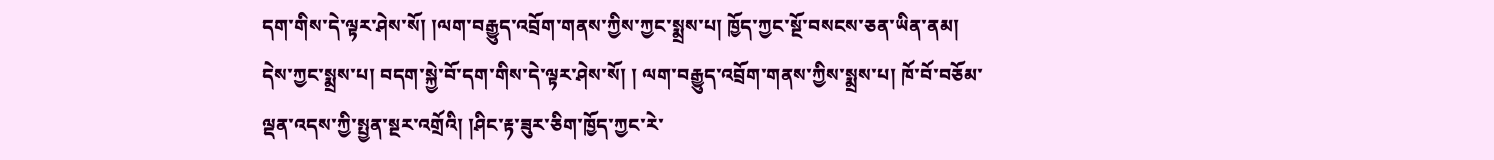དག་གིས་དེ་ལྟར་ཤེས་སོ། །ལག་བརྒྱུད་འབྲོག་གནས་ཀྱིས་ཀྱང་སྨྲས་པ། ཁྱོད་ཀྱང་སྔོ་བསངས་ཅན་ཡིན་ནམ། དེས་ཀྱང་སྨྲས་པ། བདག་སྐྱེ་བོ་དག་གིས་དེ་ལྟར་ཤེས་སོ། ། ལག་བརྒྱུད་འབྲོག་གནས་ཀྱིས་སྨྲས་པ། ཁོ་བོ་བཅོམ་ལྡན་འདས་ཀྱི་སྤྱན་སྔར་འགྲོའི། །ཤིང་རྟ་ཟུར་ཅིག་ཁྱོད་ཀྱང་རེ་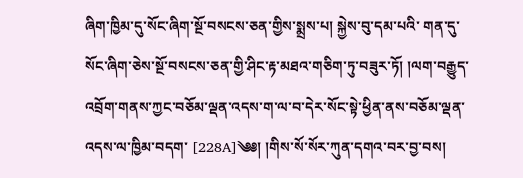ཞིག་ཁྱིམ་དུ་སོང་ཞིག་སྔོ་བསངས་ཅན་གྱིས་སྨྲས་པ། སྐྱེས་བུ་དམ་པའི་ གན་དུ་སོང་ཞིག་ཅེས་སྔོ་བསངས་ཅན་གྱི་ཤིང་རྟ་མཐའ་གཅིག་ཏུ་བཟུར་ཏོ། །ལག་བརྒྱུད་འབྲོག་གནས་ཀྱང་བཅོམ་ལྡན་འདས་ག་ལ་བ་དེར་སོང་སྟེ་ཕྱིན་ནས་བཅོམ་ལྡན་འདས་ལ་ཁྱིམ་བདག་ [228A]༄༅། །གིས་སོ་སོར་ཀུན་དགའ་བར་བྱ་བས།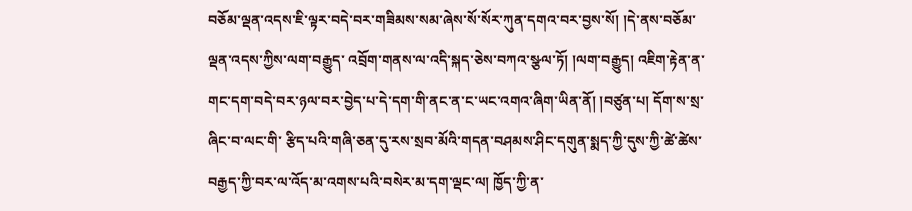བཅོམ་ལྡན་འདས་ཇི་ལྟར་བདེ་བར་གཟིམས་སམ་ཞེས་སོ་སོར་ཀུན་དགའ་བར་བྱས་སོ། །དེ་ནས་བཅོམ་ལྡན་འདས་ཀྱིས་ལག་བརྒྱུད་ འབྲོག་གནས་ལ་འདི་སྐད་ཅེས་བཀའ་སྩལ་ཏོ། །ལག་བརྒྱུད། འཇིག་རྟེན་ན་གང་དག་བདེ་བར་ཉལ་བར་བྱེད་པ་དེ་དག་གི་ནང་ན་ང་ཡང་འགའ་ཞིག་ཡིན་ནོ། །བཙུན་པ། དོག་ས་སྲ་ཞིང་བ་ལང་གི་ རྩིད་པའི་གཞི་ཅན་དུ་རས་སྲབ་མོའི་གདན་བཤམས་ཤིང་དགུན་སྨད་ཀྱི་དུས་ཀྱི་ཚེ་ཚེས་བརྒྱད་ཀྱི་བར་ལ་འོད་མ་འགས་པའི་བསེར་མ་དག་ལྡང་ལ། ཁྱོད་ཀྱི་ན་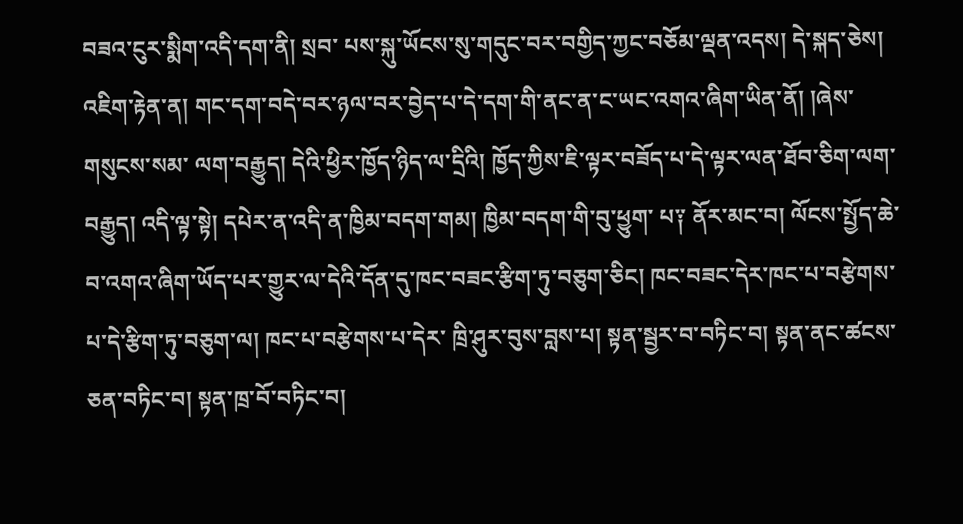བཟའ་ངུར་སྨིག་འདི་དག་ནི། སྲབ་ པས་སྐུ་ཡོངས་སུ་གདུང་བར་བགྱིད་ཀྱང་བཅོམ་ལྡན་འདས། དེ་སྐད་ཅེས། འཇིག་རྟེན་ན། གང་དག་བདེ་བར་ཉལ་བར་བྱེད་པ་དེ་དག་གི་ནང་ན་ང་ཡང་འགའ་ཞིག་ཡིན་ནོ། །ཞེས་གསུངས་སམ་ ལག་བརྒྱུད། དེའི་ཕྱིར་ཁྱོད་ཉིད་ལ་དྲིའི། ཁྱོད་ཀྱིས་ཇི་ལྟར་བཟོད་པ་དེ་ལྟར་ལན་ཐོབ་ཅིག་ལག་བརྒྱུད། འདི་ལྟ་སྟེ། དཔེར་ན་འདི་ན་ཁྱིམ་བདག་གམ། ཁྱིམ་བདག་གི་བུ་ཕྱུག་ པ༑ ནོར་མང་བ། ལོངས་སྤྱོད་ཆེ་བ་འགའ་ཞིག་ཡོད་པར་གྱུར་ལ་དེའི་དོན་དུ་ཁང་བཟང་རྩིག་ཏུ་བཅུག་ཅིང། ཁང་བཟང་དེར་ཁང་པ་བརྩེགས་པ་དེ་རྩིག་ཏུ་བཅུག་ལ། ཁང་པ་བརྩེགས་པ་དེར་ ཁྲི་ཤུར་བུས་བླས་པ། སྟན་སྦྱར་བ་བཏིང་བ། སྟན་ནང་ཚངས་ཅན་བཏིང་བ། སྟན་ཁྲ་བོ་བཏིང་བ།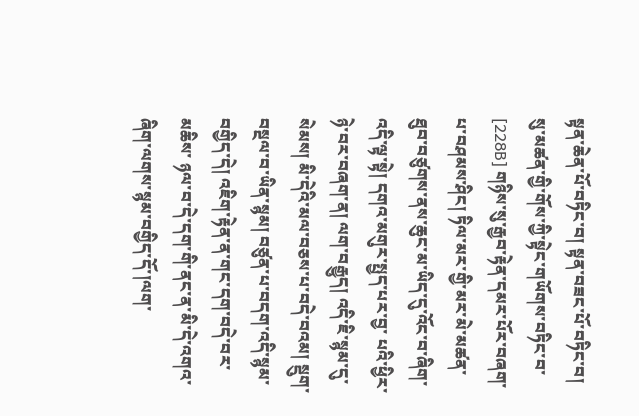སྟན་ཆེན་པོ་བཏིང་བ། སྟན་བཟང་པོ་བཏིང་བ། སུ་མཚན་གྱི་གོས་ཀྱི་སྟེང་གཡོགས་བཏིང་བ་ [228B] གཉིས་སུ་རྒྱབ་རྟེན་དམར་པོར་བཞག་པ་བཤམས་ཤིང། ཏིལ་མར་གྱི་མར་མེ་མཚན་ཐུབ་བཙུགས་ནས་ཆུང་མ་ཡིད་དུ་འོང་བ་ཞིག་འདི་ལྟ་སྟེ། དགའ་མགུར་སྤྱད་པར་བྱ་ པའི་ཕྱིར་ཉེ་བར་བཞག་ན། ལག་བརྒྱུད། འདི་ཇི་སྙམ་དུ་སེམས། མི་དེའི་མལ་བཅས་པ་བདེ་བའམ། སྡུག་བསྔལ་བ་ཡིན་སྙམ། བཙུན་པ་བདག་འདི་སྙམ་བགྱིད་དེ། འཇིག་རྟེན་ན་གང་དག་བདེ་བར་མཆིས་ ཉལ་བ་དེ་དག་གི་ནང་ན་མི་དེ་འགའ་ཞིག་ལགས་སྙམ་བགྱིད་དོ་།ལག་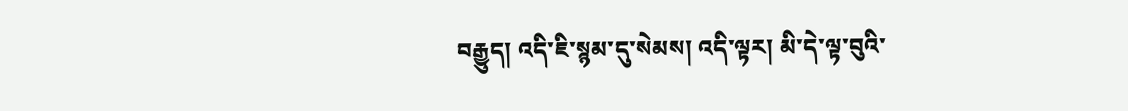བརྒྱུད། འདི་ཇི་སྙམ་དུ་སེམས། འདི་ལྟར། མི་དེ་ལྟ་བུའི་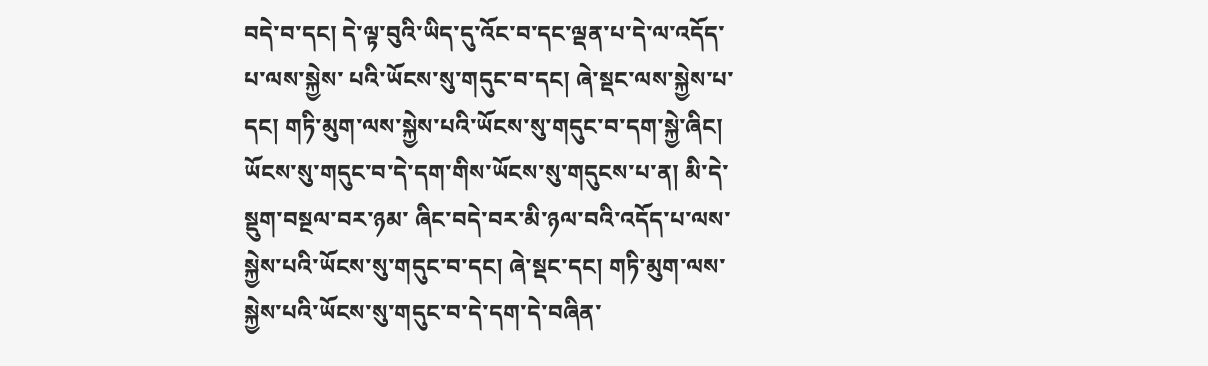བདེ་བ་དང། དེ་ལྟ་བུའི་ཡིད་དུ་འོང་བ་དང་ལྡན་པ་དེ་ལ་འདོད་པ་ལས་སྐྱེས་ པའི་ཡོངས་སུ་གདུང་བ་དང། ཞེ་སྡང་ལས་སྐྱེས་པ་དང། གཏི་མུག་ལས་སྐྱེས་པའི་ཡོངས་སུ་གདུང་བ་དག་སྐྱེ་ཞིང། ཡོངས་སུ་གདུང་བ་དེ་དག་གིས་ཡོངས་སུ་གདུངས་པ་ན། མི་དེ་སྡུག་བསྔལ་བར་ཉམ་ ཞིང་བདེ་བར་མི་ཉལ་བའི་འདོད་པ་ལས་སྐྱེས་པའི་ཡོངས་སུ་གདུང་བ་དང། ཞེ་སྡང་དང། གཏི་མུག་ལས་སྐྱེས་པའི་ཡོངས་སུ་གདུང་བ་དེ་དག་དེ་བཞིན་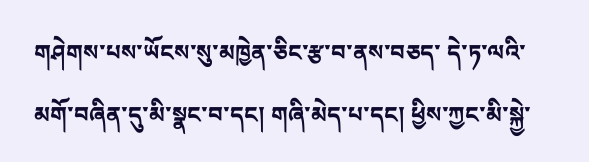གཤེགས་པས་ཡོངས་སུ་མཁྱེན་ཅིང་རྩ་བ་ནས་བཅད་ དེ་ཏ་ལའི་མགོ་བཞིན་དུ་མི་སྣང་བ་དང། གཞི་མེད་པ་དང། ཕྱིས་ཀྱང་མི་སྐྱེ་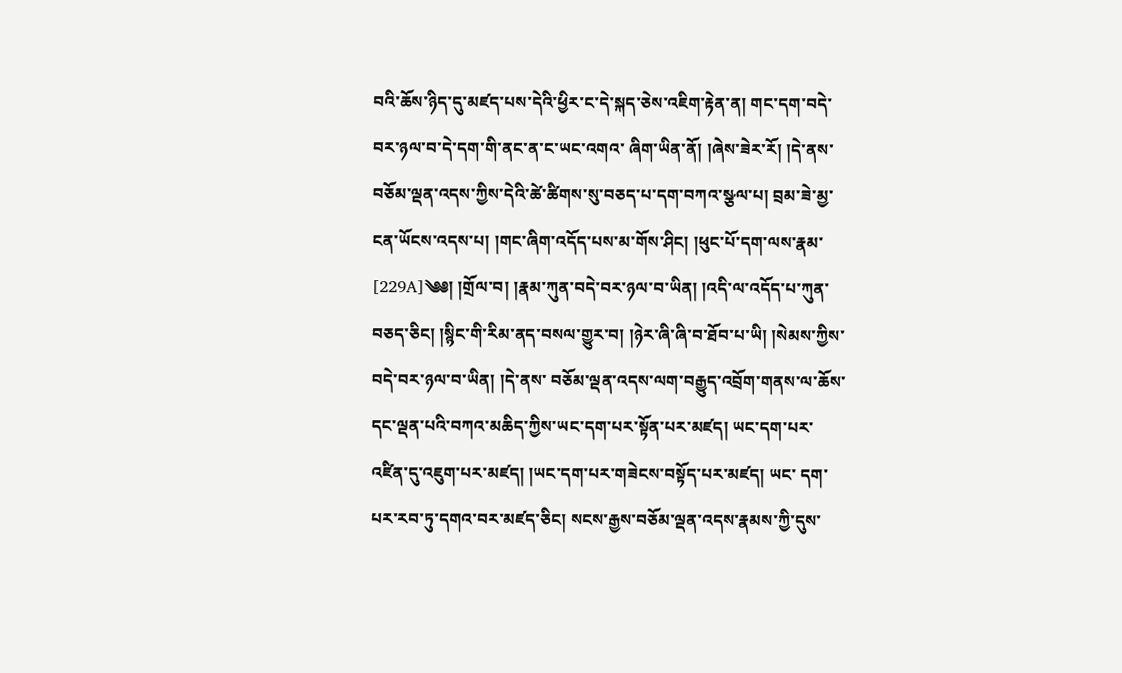བའི་ཆོས་ཉིད་དུ་མཛད་པས་དེའི་ཕྱིར་ང་དེ་སྐད་ཅེས་འཇིག་རྟེན་ན། གང་དག་བདེ་བར་ཉལ་བ་དེ་དག་གི་ནང་ན་ང་ཡང་འགའ་ ཞིག་ཡིན་ནོ། །ཞེས་ཟེར་རོ། །དེ་ནས་བཅོམ་ལྡན་འདས་ཀྱིས་དེའི་ཚེ་ཚིགས་སུ་བཅད་པ་དག་བཀའ་སྩལ་པ། བྲམ་ཟེ་མྱ་ངན་ཡོངས་འདས་པ། །གང་ཞིག་འདོད་པས་མ་གོས་ཤིང། །ཕུང་པོ་དག་ལས་རྣམ་ [229A]༄༅། །གྲོལ་བ། །རྣམ་ཀུན་བདེ་བར་ཉལ་བ་ཡིན། །འདི་ལ་འདོད་པ་ཀུན་བཅད་ཅིང། །སྙིང་གི་རིམ་ནད་བསལ་གྱུར་བ། །ཉེར་ཞི་ཞི་བ་ཐོབ་པ་ཡི། །སེམས་ཀྱིས་བདེ་བར་ཉལ་བ་ཡིན། །དེ་ནས་ བཅོམ་ལྡན་འདས་ལག་བརྒྱུད་འབྲོག་གནས་ལ་ཆོས་དང་ལྡན་པའི་བཀའ་མཆིད་ཀྱིས་ཡང་དག་པར་སྟོན་པར་མཛད། ཡང་དག་པར་འཛིན་དུ་འཇུག་པར་མཛད། །ཡང་དག་པར་གཟེངས་བསྟོད་པར་མཛད། ཡང་ དག་པར་རབ་ཏུ་དགའ་བར་མཛད་ཅིང། སངས་རྒྱས་བཅོམ་ལྡན་འདས་རྣམས་ཀྱི་དུས་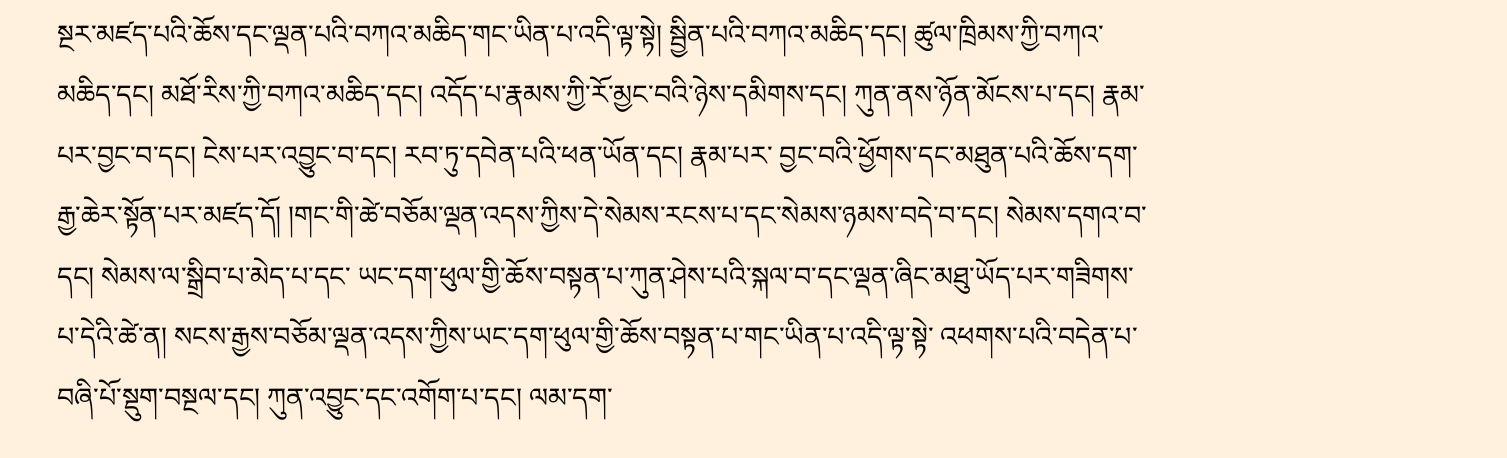སྔར་མཛད་པའི་ཆོས་དང་ལྡན་པའི་བཀའ་མཆིད་གང་ཡིན་པ་འདི་ལྟ་སྟེ། སྦྱིན་པའི་བཀའ་མཆིད་དང། ཚུལ་ཁྲིམས་ཀྱི་བཀའ་ མཆིད་དང། མཐོ་རིས་ཀྱི་བཀའ་མཆིད་དང། འདོད་པ་རྣམས་ཀྱི་རོ་མྱང་བའི་ཉེས་དམིགས་དང། ཀུན་ནས་ཉོན་མོངས་པ་དང། རྣམ་པར་བྱང་བ་དང། ངེས་པར་འབྱུང་བ་དང། རབ་ཏུ་དབེན་པའི་ཕན་ཡོན་དང། རྣམ་པར་ བྱང་བའི་ཕྱོགས་དང་མཐུན་པའི་ཆོས་དག་རྒྱ་ཆེར་སྟོན་པར་མཛད་དོ། །གང་གི་ཚེ་བཅོམ་ལྡན་འདས་ཀྱིས་དེ་སེམས་རངས་པ་དང་སེམས་ཉམས་བདེ་བ་དང། སེམས་དགའ་བ་དང། སེམས་ལ་སྒྲིབ་པ་མེད་པ་དང་ ཡང་དག་ཕུལ་གྱི་ཆོས་བསྟན་པ་ཀུན་ཤེས་པའི་སྐལ་བ་དང་ལྡན་ཞིང་མཐུ་ཡོད་པར་གཟིགས་པ་དེའི་ཚེ་ན། སངས་རྒྱས་བཅོམ་ལྡན་འདས་ཀྱིས་ཡང་དག་ཕུལ་གྱི་ཆོས་བསྟན་པ་གང་ཡིན་པ་འདི་ལྟ་སྟེ་ འཕགས་པའི་བདེན་པ་བཞི་པོ་སྡུག་བསྔལ་དང། ཀུན་འབྱུང་དང་འགོག་པ་དང། ལམ་དག་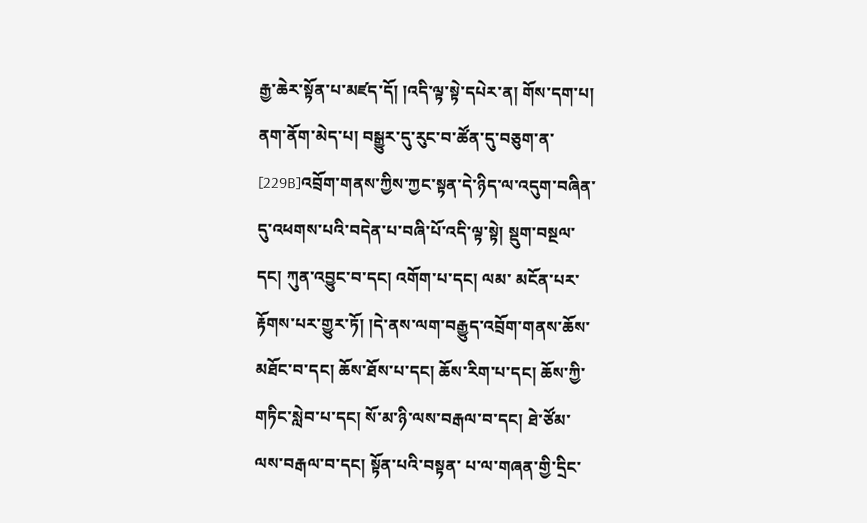རྒྱ་ཆེར་སྟོན་པ་མཛད་དོ། །འདི་ལྟ་སྟེ་དཔེར་ན། གོས་དག་པ། ནག་ནོག་མེད་པ། བསྒྱུར་དུ་རུང་བ་ཚོན་དུ་བཅུག་ན་ [229B]འབྲོག་གནས་ཀྱིས་ཀྱང་སྟན་དེ་ཉིད་ལ་འདུག་བཞིན་དུ་འཕགས་པའི་བདེན་པ་བཞི་པོ་འདི་ལྟ་སྟེ། སྡུག་བསྔལ་དང། ཀུན་འབྱུང་བ་དང། འགོག་པ་དང། ལམ་ མངོན་པར་རྟོགས་པར་གྱུར་ཏོ། །དེ་ནས་ལག་བརྒྱུད་འབྲོག་གནས་ཆོས་མཐོང་བ་དང། ཆོས་ཐོས་པ་དང། ཆོས་རིག་པ་དང། ཆོས་ཀྱི་གཏིང་སླེབ་པ་དང། སོ་མ་ཉི་ལས་བརྒལ་བ་དང། ཐེ་ཙོམ་ལས་བརྒལ་བ་དང། སྟོན་པའི་བསྟན་ པ་ལ་གཞན་གྱི་དྲིང་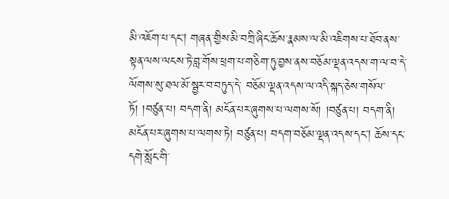མི་འཇོག་པ་དང། གཞན་གྱིས་མི་བཀྲི་ཞིང་ཆོས་རྣམས་ལ་མི་འཇིགས་པ་ཐོབ་ནས་སྟན་ལས་ལངས་ཏེ་བླ་གོས་ཕྲག་པ་གཅིག་ཏུ་བྱས་ནས་བཅོམ་ལྡན་འདས་ག་ལ་བ་དེ་ལོགས་སུ་ཐལ་མོ་སྦྱར་བ་བཏུད་དེ་ བཅོམ་ལྡན་འདས་ལ་འདི་སྐད་ཅེས་གསོལ་ཏོ། །བཙུན་པ། བདག་ནི། མངོན་པར་ཞུགས་པ་ལགས་སོ། །བཙུན་པ། བདག་ནི། མངོན་པར་ཞུགས་པ་ལགས་ཏེ། བཙུན་པ། བདག་བཅོམ་ལྡན་འདས་དང། ཆོས་དང་དགེ་སློང་གི་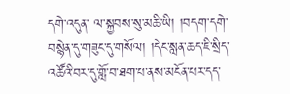དགེ་འདུན་ ལ་སྐྱབས་སུ་མཆི་ཡི། །བདག་དགེ་བསྙེན་དུ་གཟུང་དུ་གསོལ། །དེང་སླན་ཆད་ཇི་སྲིད་འཚོའི་བར་དུ་གློ་བ་ཐག་པ་ནས་མངོན་པར་དད་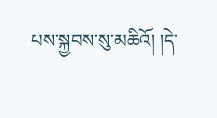པས་སྐྱབས་སུ་མཆིའོ། །དེ་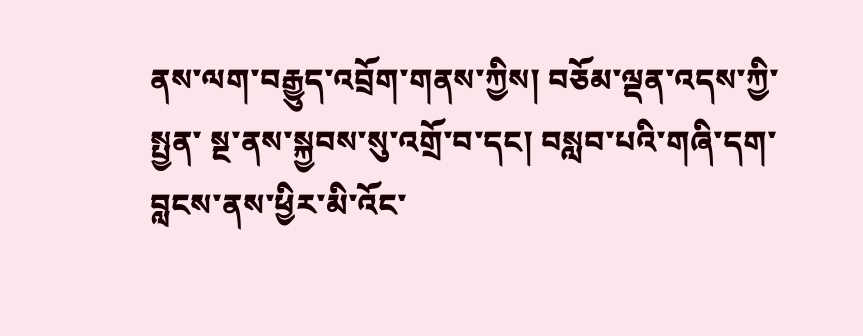ནས་ལག་བརྒྱུད་འབྲོག་གནས་ཀྱིས། བཅོམ་ལྡན་འདས་ཀྱི་སྤྱན་ སྔ་ནས་སྐྱབས་སུ་འགྲོ་བ་དང། བསླབ་པའི་གཞི་དག་བླངས་ནས་ཕྱིར་མི་འོང་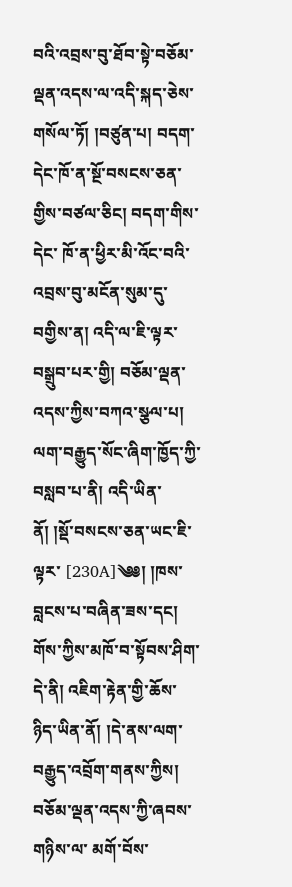བའི་འབྲས་བུ་ཐོབ་སྟེ་བཅོམ་ལྡན་འདས་ལ་འདི་སྐད་ཅེས་གསོལ་ཏོ། །བཙུན་པ། བདག་དེང་ཁོ་ན་སྔོ་བསངས་ཅན་གྱིས་བཙལ་ཅིང། བདག་གིས་དེང་ ཁོ་ན་ཕྱིར་མི་འོང་བའི་འབྲས་བུ་མངོན་སུམ་དུ་བགྱིས་ན། འདི་ལ་ཇི་ལྟར་བསྒྲུབ་པར་གྱི། བཅོམ་ལྡན་འདས་ཀྱིས་བཀའ་སྩལ་པ། ལག་བརྒྱུད་སོང་ཞིག་ཁྱོད་ཀྱི་བསླབ་པ་ནི། འདི་ཡིན་ནོ། །སྡོ་བསངས་ཅན་ཡང་ཇི་ལྟར་ [230A]༄༅། །ཁས་བླངས་པ་བཞིན་ཟས་དང། གོས་ཀྱིས་མཁོ་བ་སྟོབས་ཤིག་དེ་ནི། འཇིག་རྟེན་གྱི་ཆོས་ཉིད་ཡིན་ནོ། །དེ་ནས་ལག་བརྒྱུད་འབྲོག་གནས་ཀྱིས། བཅོམ་ལྡན་འདས་ཀྱི་ཞབས་གཉིས་ལ་ མགོ་བོས་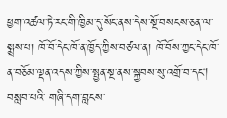ཕྱག་འཚལ་ཏེ་རང་གི་ཁྱིམ་དུ་སོང་ནས་དེས་སྔོ་བསངས་ཅན་ལ་སྨྲས་པ། ཁོ་བོ་དེང་ཁོ་ན་ཁྱོད་ཀྱིས་བཙལ་ན། ཁོ་བོས་ཀྱང་དེང་ཁོ་ན་བཅོམ་ལྡན་འདས་ཀྱིས་སྤྱན་སྔ་ནས་སྐྱབས་སུ་འགྲོ་བ་དང། བསླབ་པའི་ གཞི་དག་བླངས་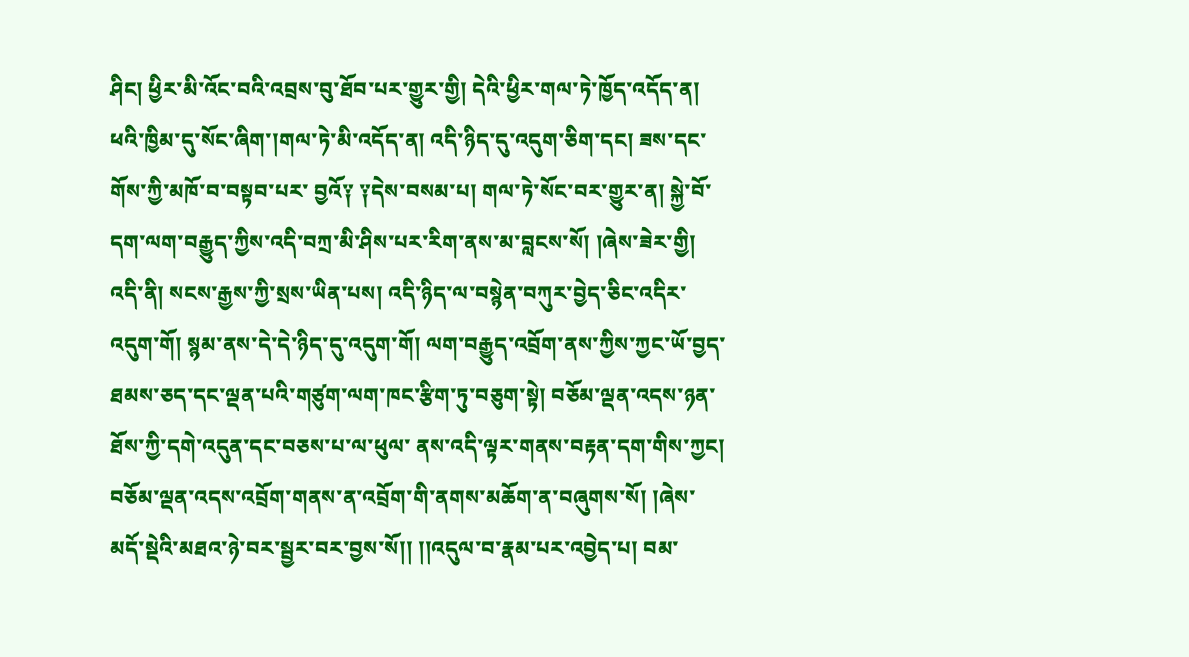ཤིང། ཕྱིར་མི་འོང་བའི་འབྲས་བུ་ཐོབ་པར་གྱུར་གྱི། དེའི་ཕྱིར་གལ་ཏེ་ཁྱོད་འདོད་ན། ཕའི་ཁྱིམ་དུ་སོང་ཞིག་།གལ་ཏེ་མི་འདོད་ན། འདི་ཉིད་དུ་འདུག་ཅིག་དང། ཟས་དང་གོས་ཀྱི་མཁོ་བ་བསྟབ་པར་ བྱའོ༑ ༑དེས་བསམ་པ། གལ་ཏེ་སོང་བར་གྱུར་ན། སྐྱེ་བོ་དག་ལག་བརྒྱུད་ཀྱིས་འདི་བཀྲ་མི་ཤིས་པར་རིག་ནས་མ་བླངས་སོ། །ཞེས་ཟེར་གྱི། འདི་ནི། སངས་རྒྱས་ཀྱི་སྲས་ཡིན་པས། འདི་ཉིད་ལ་བསྙེན་བཀུར་བྱེད་ཅིང་འདིར་ འདུག་གོ། སྙམ་ནས་དེ་དེ་ཉིད་དུ་འདུག་གོ། ལག་བརྒྱུད་འབྲོག་ནས་ཀྱིས་ཀྱང་ཡོ་བྱད་ཐམས་ཅད་དང་ལྡན་པའི་གཙུག་ལག་ཁང་རྩིག་ཏུ་བཅུག་སྟེ། བཅོམ་ལྡན་འདས་ཉན་ཐོས་ཀྱི་དགེ་འདུན་དང་བཅས་པ་ལ་ཕུལ་ ནས་འདི་ལྟར་གནས་བརྟན་དག་གིས་ཀྱང། བཅོམ་ལྡན་འདས་འབྲོག་གནས་ན་འབྲོག་གི་ནགས་མཆོག་ན་བཞུགས་སོ། །ཞེས་མདོ་སྡེའི་མཐའ་ཉེ་བར་སྦྱར་བར་བྱས་སོ།། །།འདུལ་བ་རྣམ་པར་འབྱེད་པ། བམ་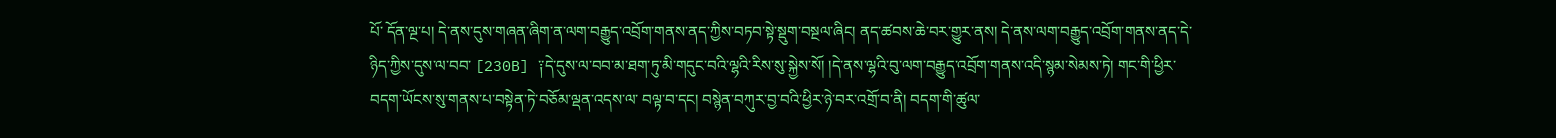པོ་ དོན་ལྔ་པ། དེ་ནས་དུས་གཞན་ཞིག་ན་ལག་བརྒྱུད་འབྲོག་གནས་ནད་ཀྱིས་བཏབ་སྟེ་སྡུག་བསྔལ་ཞིང། ནད་ཚབས་ཆེ་བར་གྱུར་ནས། དེ་ནས་ལག་བརྒྱུད་འབྲོག་གནས་ནད་དེ་ཉིད་ཀྱིས་དུས་ལ་བབ་ [230B] ༑དེ་དུས་ལ་བབ་མ་ཐག་ཏུ་མི་གདུང་བའི་ལྷའི་རིས་སུ་སྐྱེས་སོ། །དེ་ནས་ལྷའི་བུ་ལག་བརྒྱུད་འབྲོག་གནས་འདི་སྙམ་སེམས་ཏེ། གང་གི་ཕྱིར་བདག་ཡོངས་སུ་གནས་པ་བསྟེན་ཏེ་བཅོམ་ལྡན་འདས་ལ་ བལྟ་བ་དང། བསྙེན་བཀུར་བྱ་བའི་ཕྱིར་ཉེ་བར་འགྲོ་བ་ནི། བདག་གི་ཚུལ་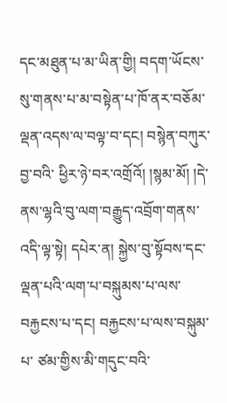དང་མཐུན་པ་མ་ཡིན་གྱི། བདག་ཡོངས་སུ་གནས་པ་མ་བསྟེན་པ་ཁོ་ནར་བཅོམ་ལྡན་འདས་ལ་བལྟ་བ་དང། བསྙེན་བཀུར་བྱ་བའི་ ཕྱིར་ཉེ་བར་འགྲོའོ། །སྙམ་མོ། །དེ་ནས་ལྷའི་བུ་ལག་བརྒྱུད་འབྲོག་གནས་འདི་ལྟ་སྟེ། དཔེར་ན། སྐྱེས་བུ་སྟོབས་དང་ལྡན་པའི་ལག་པ་བསྐུམས་པ་ལས་བརྐྱངས་པ་དང། བརྐྱངས་པ་ལས་བསྐུམ་པ་ ཙམ་གྱིས་མི་གདུང་བའི་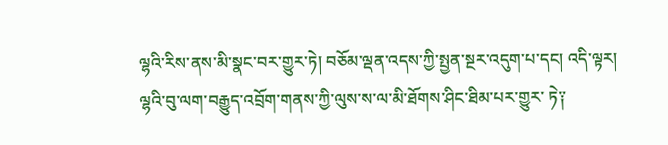ལྷའི་རིས་ནས་མི་སྣང་བར་གྱུར་ཏེ། བཅོམ་ལྡན་འདས་ཀྱི་སྤྱན་སྔར་འདུག་པ་དང། འདི་ལྟར། ལྷའི་བུ་ལག་བརྒྱུད་འབྲོག་གནས་ཀྱི་ལུས་ས་ལ་མི་ཐོགས་ཤིང་ཐིམ་པར་གྱུར་ ཏེ༑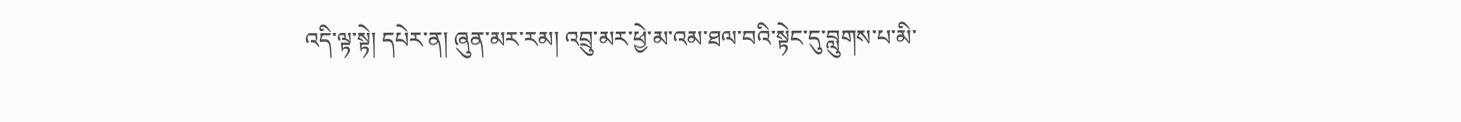འདི་ལྟ་སྟེ། དཔེར་ན། ཞུན་མར་རམ། འབྲུ་མར་ཕྱེ་མ་འམ་ཐལ་བའི་སྟེང་དུ་བླུགས་པ་མི་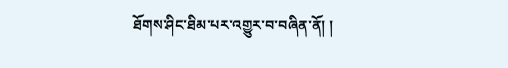ཐོགས་ཤིང་ཐིམ་པར་འགྱུར་བ་བཞིན་ནོ། །